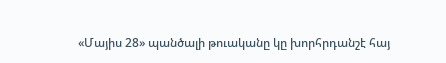«Մայիս 28» պանծալի թուականը կը խորհրդանշէ հայ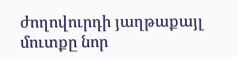ժողովուրդի յաղթաքայլ մուտքը նոր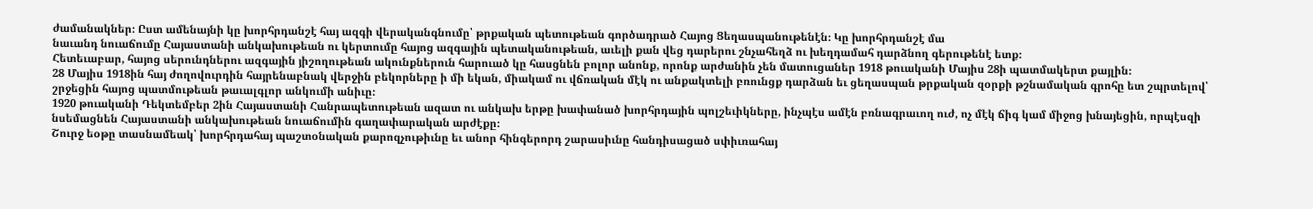ժամանակներ։ Ըստ ամենայնի կը խորհրդանշէ հայ ազգի վերականգնումը՝ թրքական պետութեան գործադրած Հայոց Ցեղասպանութենէն։ Կը խորհրդանշէ մա
նաւանդ նուաճումը Հայաստանի անկախութեան ու կերտումը հայոց ազգային պետականութեան, աւելի քան վեց դարերու շնչահեղձ ու խեղդամահ դարձնող գերութենէ ետք։
Հետեւաբար, հայոց սերունդներու ազգային յիշողութեան ակունքներուն հարուած կը հասցնեն բոլոր անոնք, որոնք արժանին չեն մատուցաներ 1918 թուականի Մայիս 28ի պատմակերտ քայլին։
28 Մայիս 1918ին հայ ժողովուրդին հայրենաբնակ վերջին բեկորները ի մի եկան, միակամ ու վճռական մէկ ու անքակտելի բռունցք դարձան եւ ցեղասպան թրքական զօրքի թշնամական գրոհը ետ շպրտելով՝ շրջեցին հայոց պատմութեան թաւալգլոր անկումի անիւը։
1920 թուականի Դեկտեմբեր 2ին Հայաստանի Հանրապետութեան ազատ ու անկախ երթը խափանած խորհրդային պոլշեւիկները, ինչպէս ամէն բռնագրաւող ուժ, ոչ մէկ ճիգ կամ միջոց խնայեցին, որպէսզի նսեմացնեն Հայաստանի անկախութեան նուաճումին գաղափարական արժէքը։
Շուրջ եօթը տասնամեակ՝ խորհրդահայ պաշտօնական քարոզչութիւնը եւ անոր հինգերորդ շարասիւնը հանդիսացած սփիւռահայ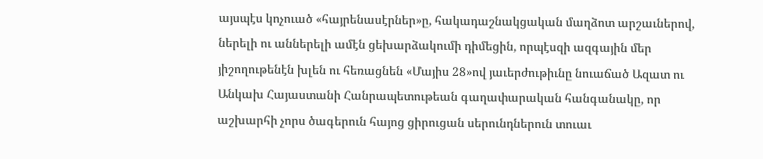այսպէս կոչուած «հայրենասէրներ»ը, հակադաշնակցական մաղձոտ արշաւներով, ներելի ու աններելի ամէն ցեխարձակումի դիմեցին, որպէսզի ազգային մեր յիշողութենէն խլեն ու հեռացնեն «Մայիս 28»ով յաւերժութիւնը նուաճած Ազատ ու Անկախ Հայաստանի Հանրապետութեան գաղափարական հանգանակը, որ աշխարհի չորս ծագերուն հայոց ցիրուցան սերունդներուն տուաւ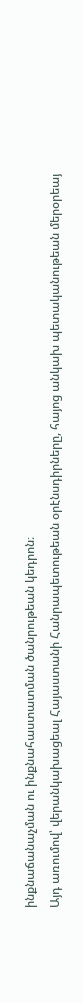ինքնաճանաչման ու ինքնահաստատման ծանրութեան կեդրոն։
Այդ առումով՝ վերանկախացեալ Հայաստանի Հանրապետութեան օրէնսդիրները, հայոց անկախ պետականութեան մերօրեայ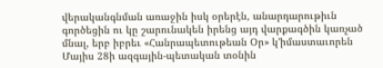վերականգնման առաջին իսկ օրերէն, անարդարութիւն գործեցին ու կը շարունակեն իրենց այդ վարքագծին կառչած մնալ, երբ իբրեւ «Հանրապետութեան Օր» կ՚իմաստաւորեն Մայիս 28ի ազգային-պետական տօնին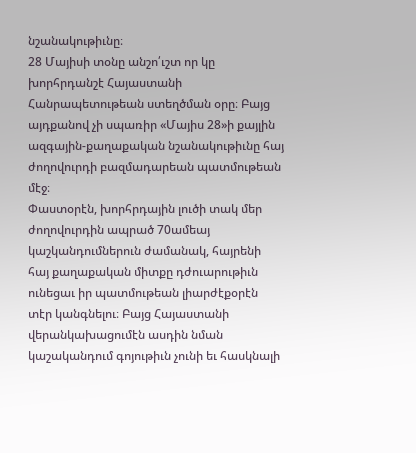նշանակութիւնը։
28 Մայիսի տօնը անշո՛ւշտ որ կը խորհրդանշէ Հայաստանի Հանրապետութեան ստեղծման օրը։ Բայց այդքանով չի սպառիր «Մայիս 28»ի քայլին ազգային-քաղաքական նշանակութիւնը հայ ժողովուրդի բազմադարեան պատմութեան մէջ։
Փաստօրէն, խորհրդային լուծի տակ մեր ժողովուրդին ապրած 70ամեայ կաշկանդումներուն ժամանակ, հայրենի հայ քաղաքական միտքը դժուարութիւն ունեցաւ իր պատմութեան լիարժէքօրէն տէր կանգնելու։ Բայց Հայաստանի վերանկախացումէն ասդին նման կաշականդում գոյութիւն չունի եւ հասկնալի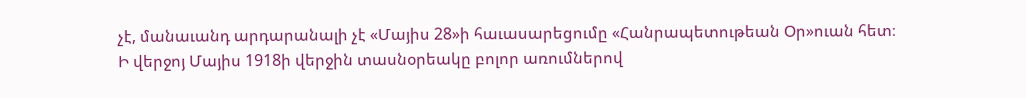չէ, մանաւանդ արդարանալի չէ «Մայիս 28»ի հաւասարեցումը «Հանրապետութեան Օր»ուան հետ։
Ի վերջոյ Մայիս 1918ի վերջին տասնօրեակը բոլոր առումներով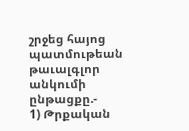շրջեց հայոց պատմութեան թաւալգլոր անկումի ընթացքը.-
1) Թրքական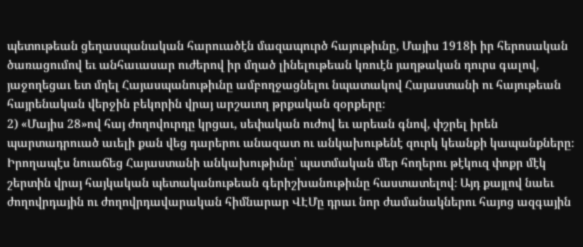պետութեան ցեղասպանական հարուածէն մազապուրծ հայութիւնը, Մայիս 1918ի իր հերոսական ծառացումով եւ անհաւասար ուժերով իր մղած լինելութեան կռուէն յաղթական դուրս գալով, յաջողեցաւ ետ մղել Հայասպանութիւնը ամբողջացնելու նպատակով Հայաստանի ու հայութեան հայրենական վերջին բեկորին վրայ արշաւող թրքական զօրքերը։
2) «Մայիս 28»ով հայ ժողովուրդը կրցաւ, սեփական ուժով եւ արեան գնով, փշրել իրեն պարտադրուած աւելի քան վեց դարերու անազատ ու անկախութենէ զուրկ կեանքի կապանքները։ Իրողապէս նուաճեց Հայաստանի անկախութիւնը՝ պատմական մեր հողերու թէկուզ փոքր մէկ շերտին վրայ հայկական պետականութեան գերիշխանութիւնը հաստատելով։ Այդ քայլով նաեւ ժողովրդային ու ժողովրդավարական հիմնարար ՎԷՄը դրաւ նոր ժամանակներու հայոց ազգային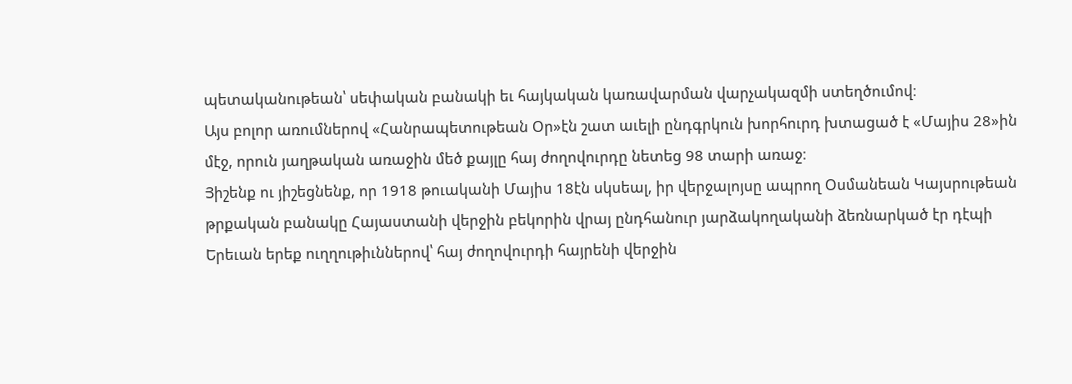պետականութեան՝ սեփական բանակի եւ հայկական կառավարման վարչակազմի ստեղծումով։
Այս բոլոր առումներով «Հանրապետութեան Օր»էն շատ աւելի ընդգրկուն խորհուրդ խտացած է «Մայիս 28»ին մէջ, որուն յաղթական առաջին մեծ քայլը հայ ժողովուրդը նետեց 98 տարի առաջ։
Յիշենք ու յիշեցնենք, որ 1918 թուականի Մայիս 18էն սկսեալ, իր վերջալոյսը ապրող Օսմանեան Կայսրութեան թրքական բանակը Հայաստանի վերջին բեկորին վրայ ընդհանուր յարձակողականի ձեռնարկած էր դէպի Երեւան երեք ուղղութիւններով՝ հայ ժողովուրդի հայրենի վերջին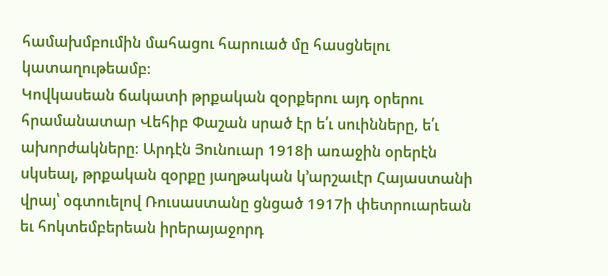համախմբումին մահացու հարուած մը հասցնելու կատաղութեամբ։
Կովկասեան ճակատի թրքական զօրքերու այդ օրերու հրամանատար Վեհիբ Փաշան սրած էր ե՛ւ սուինները, ե՛ւ ախորժակները։ Արդէն Յունուար 1918ի առաջին օրերէն սկսեալ, թրքական զօրքը յաղթական կ’արշաւէր Հայաստանի վրայ՝ օգտուելով Ռուսաստանը ցնցած 1917ի փետրուարեան եւ հոկտեմբերեան իրերայաջորդ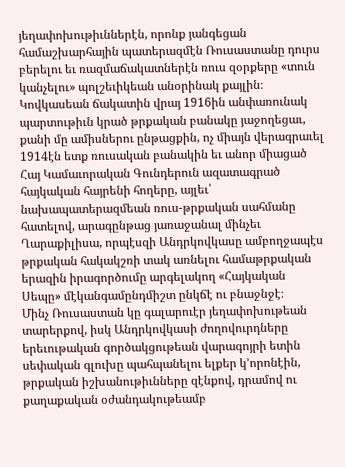յեղափոխութիւններէն, որոնք յանգեցան համաշխարհային պատերազմէն Ռուսաստանը դուրս բերելու եւ ռազմաճակատներէն ռուս զօրքերը «տուն կանչելու» պոլշեւիկեան անօրինակ քայլին։
Կովկասեան ճակատին վրայ 1916ին անփառունակ պարտութիւն կրած թրքական բանակը յաջողեցաւ, քանի մը ամիսներու ընթացքին, ոչ միայն վերագրաւել 1914էն ետք ռուսական բանակին եւ անոր միացած Հայ Կամաւորական Գունդերուն ազատագրած հայկական հայրենի հողերը, այլեւ՝ նախապատերազմեան ռուս-թրքական սահմանը հատելով, արագընթաց յառաջանալ մինչեւ Ղարաքիլիսա, որպէսզի Անդրկովկասը ամբողջապէս թրքական հակակշռի տակ առնելու համաթրքական երազին իրագործումը արգելակող «Հայկական Սեպը» մէկանգամընդմիշտ ընկճէ ու բնաջնջէ։
Մինչ Ռուսաստան կը գալարուէր յեղափոխութեան տարերքով, իսկ Անդրկովկասի ժողովուրդները երեւութական գործակցութեան վարագոյրի ետին սեփական գլուխը պահպանելու ելքեր կ’որոնէին, թրքական իշխանութիւնները զէնքով, դրամով ու քաղաքական օժանդակութեամբ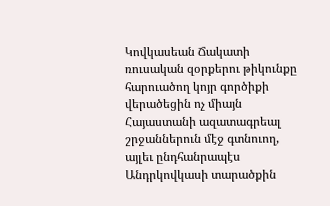Կովկասեան Ճակատի ռուսական զօրքերու թիկունքը հարուածող կոյր գործիքի վերածեցին ոչ միայն Հայաստանի ազատագրեալ շրջաններուն մէջ գտնուող, այլեւ ընդհանրապէս Անդրկովկասի տարածքին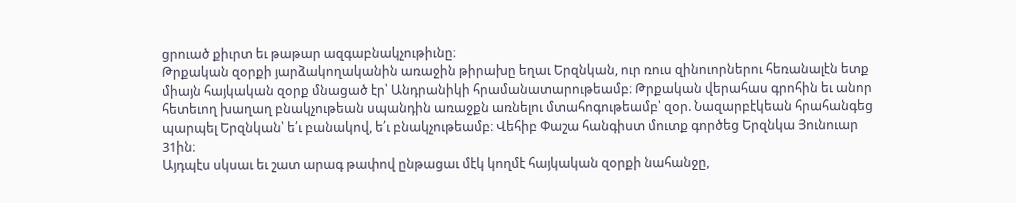ցրուած քիւրտ եւ թաթար ազգաբնակչութիւնը։
Թրքական զօրքի յարձակողականին առաջին թիրախը եղաւ Երզնկան, ուր ռուս զինուորներու հեռանալէն ետք միայն հայկական զօրք մնացած էր՝ Անդրանիկի հրամանատարութեամբ։ Թրքական վերահաս գրոհին եւ անոր հետեւող խաղաղ բնակչութեան սպանդին առաջքն առնելու մտահոգութեամբ՝ զօր. Նազարբէկեան հրահանգեց պարպել Երզնկան՝ ե՛ւ բանակով, ե՛ւ բնակչութեամբ։ Վեհիբ Փաշա հանգիստ մուտք գործեց Երզնկա Յունուար 31ին։
Այդպէս սկսաւ եւ շատ արագ թափով ընթացաւ մէկ կողմէ հայկական զօրքի նահանջը,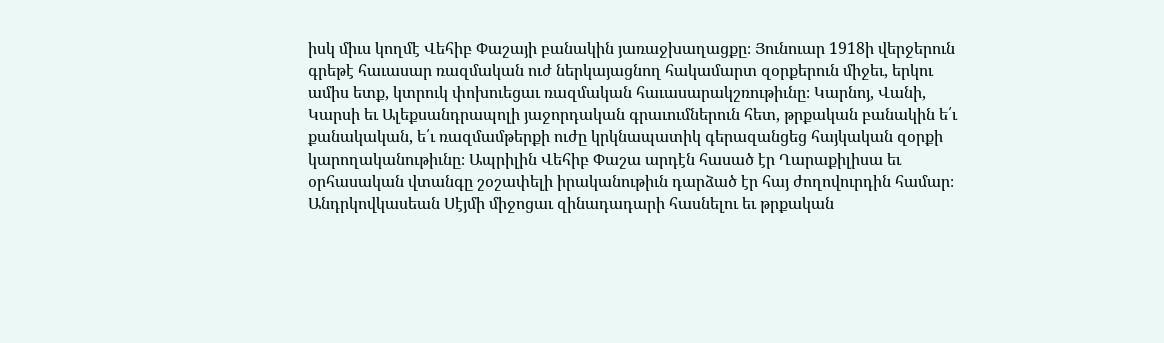իսկ միւս կողմէ Վեհիբ Փաշայի բանակին յառաջխաղացքը։ Յունուար 1918ի վերջերուն գրեթէ հաւասար ռազմական ուժ ներկայացնող հակամարտ զօրքերուն միջեւ, երկու ամիս ետք, կտրուկ փոխուեցաւ ռազմական հաւասարակշռութիւնը։ Կարնոյ, Վանի, Կարսի եւ Ալեքսանդրապոլի յաջորդական գրաւումներուն հետ, թրքական բանակին ե՛ւ քանակական, ե՛ւ ռազմամթերքի ուժը կրկնապատիկ գերազանցեց հայկական զօրքի կարողականութիւնը։ Ապրիլին Վեհիբ Փաշա արդէն հասած էր Ղարաքիլիսա եւ օրհասական վտանգը շօշափելի իրականութիւն դարձած էր հայ ժողովուրդին համար։
Անդրկովկասեան Սէյմի միջոցաւ զինադադարի հասնելու եւ թրքական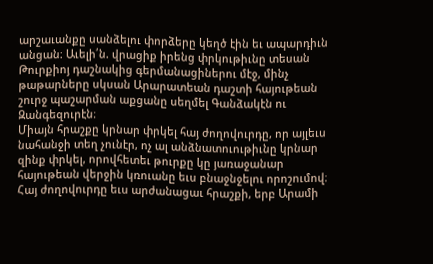արշաւանքը սանձելու փորձերը կեղծ էին եւ ապարդիւն անցան։ Աւելի՛ն. վրացիք իրենց փրկութիւնը տեսան Թուրքիոյ դաշնակից գերմանացիներու մէջ, մինչ թաթարները սկսան Արարատեան դաշտի հայութեան շուրջ պաշարման աքցանը սեղմել Գանձակէն ու Զանգեզուրէն։
Միայն հրաշքը կրնար փրկել հայ ժողովուրդը, որ այլեւս նահանջի տեղ չունէր, ոչ ալ անձնատուութիւնը կրնար զինք փրկել, որովհետեւ թուրքը կը յառաջանար հայութեան վերջին կռուանը եւս բնաջնջելու որոշումով։
Հայ ժողովուրդը եւս արժանացաւ հրաշքի, երբ Արամի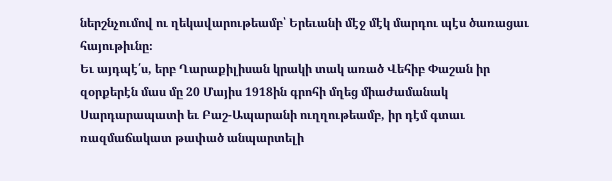ներշնչումով ու ղեկավարութեամբ՝ Երեւանի մէջ մէկ մարդու պէս ծառացաւ հայութիւնը։
Եւ այդպէ՛ս, երբ Ղարաքիլիսան կրակի տակ առած Վեհիբ Փաշան իր զօրքերէն մաս մը 20 Մայիս 1918ին գրոհի մղեց միաժամանակ Սարդարապատի եւ Բաշ-Ապարանի ուղղութեամբ, իր դէմ գտաւ ռազմաճակատ թափած անպարտելի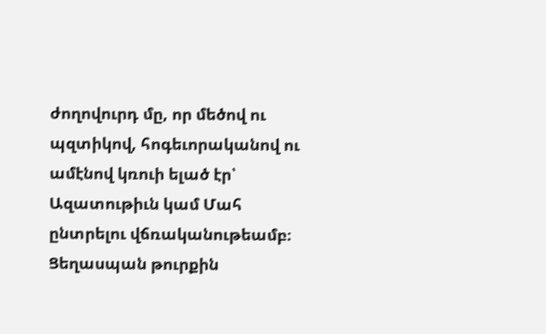ժողովուրդ մը, որ մեծով ու պզտիկով, հոգեւորականով ու ամէնով կռուի ելած էր՝ Ազատութիւն կամ Մահ ընտրելու վճռականութեամբ։
Ցեղասպան թուրքին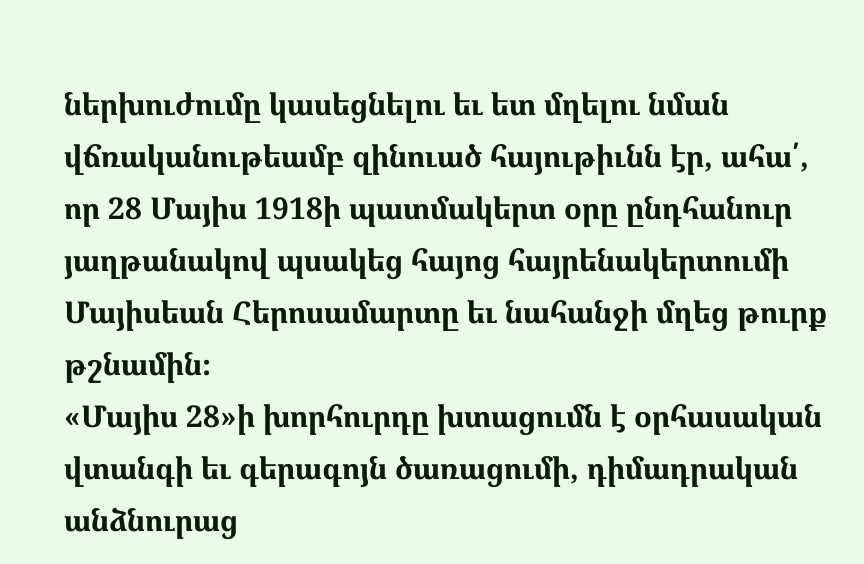ներխուժումը կասեցնելու եւ ետ մղելու նման վճռականութեամբ զինուած հայութիւնն էր, ահա՛, որ 28 Մայիս 1918ի պատմակերտ օրը ընդհանուր յաղթանակով պսակեց հայոց հայրենակերտումի Մայիսեան Հերոսամարտը եւ նահանջի մղեց թուրք թշնամին։
«Մայիս 28»ի խորհուրդը խտացումն է օրհասական վտանգի եւ գերագոյն ծառացումի, դիմադրական անձնուրաց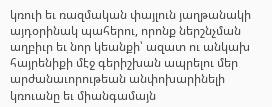կռուի եւ ռազմական փայլուն յաղթանակի այդօրինակ պահերու, որոնք ներշնչման աղբիւր եւ նոր կեանքի՝ ազատ ու անկախ հայրենիքի մէջ գերիշխան ապրելու մեր արժանաւորութեան անփոխարինելի կռուանը եւ միանգամայն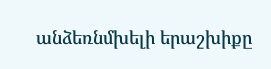անձեռնմխելի երաշխիքը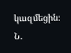կազմեցին։
Ն.